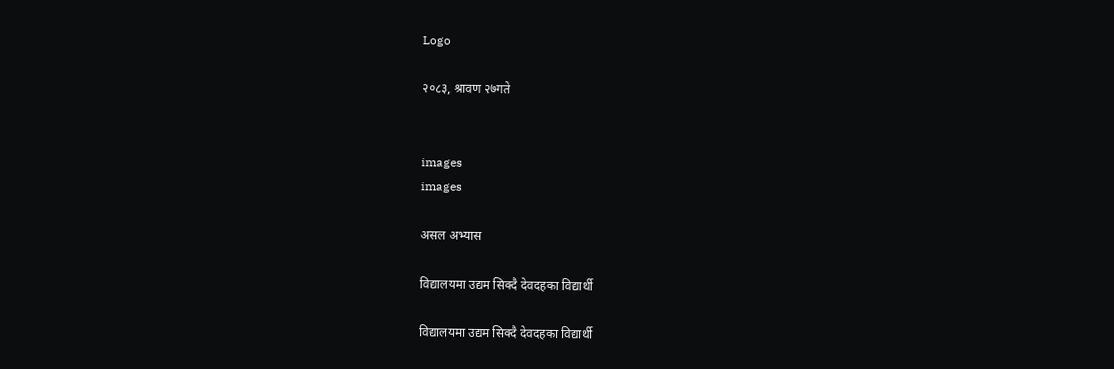Logo

२०८३, श्रावण २७गते


images
images

असल अभ्यास

विद्यालयमा उद्यम सिक्दै देवदहका विद्यार्थी

विद्यालयमा उद्यम सिक्दै देवदहका विद्यार्थी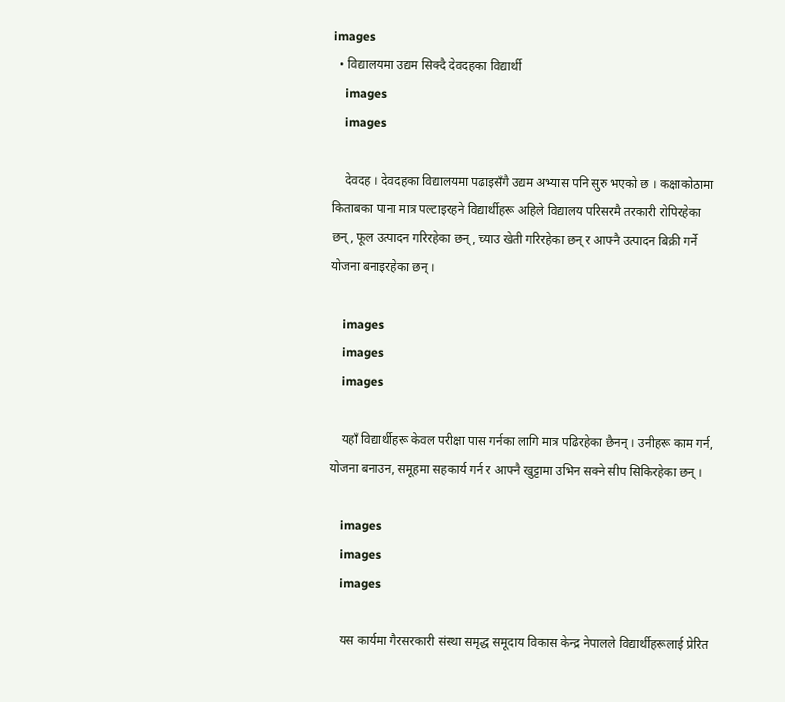images
  • विद्यालयमा उद्यम सिक्दै देवदहका विद्यार्थी
    images
    images

    देवदह । देवदहका विद्यालयमा पढाइसँगै उद्यम अभ्यास पनि सुरु भएको छ । कक्षाकोठामा किताबका पाना मात्र पल्टाइरहने विद्यार्थीहरू अहिले विद्यालय परिसरमै तरकारी रोपिरहेका छन्, फूल उत्पादन गरिरहेका छन्, च्याउ खेती गरिरहेका छन् र आफ्नै उत्पादन बिक्री गर्ने योजना बनाइरहेका छन् ।

    images
    images
    images

    यहाँ विद्यार्थीहरू केवल परीक्षा पास गर्नका लागि मात्र पढिरहेका छैनन् । उनीहरू काम गर्न, योजना बनाउन, समूहमा सहकार्य गर्न र आफ्नै खुट्टामा उभिन सक्ने सीप सिकिरहेका छन् ।

    images
    images
    images

    यस कार्यमा गैरसरकारी संस्था समृद्ध समूदाय विकास केन्द्र नेपालले विद्यार्थीहरूलाई प्रेरित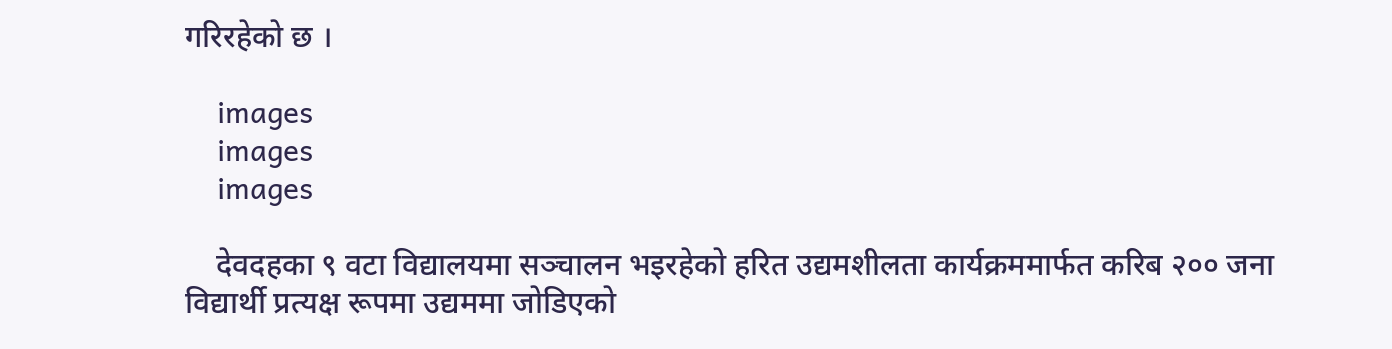गरिरहेको छ ।

    images
    images
    images

    देवदहका ९ वटा विद्यालयमा सञ्चालन भइरहेको हरित उद्यमशीलता कार्यक्रममार्फत करिब २०० जना विद्यार्थी प्रत्यक्ष रूपमा उद्यममा जोडिएको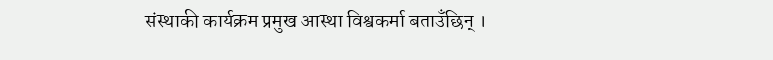संस्थाकी कार्यक्रम प्रमुख आस्था विश्वकर्मा बताउँछिन् ।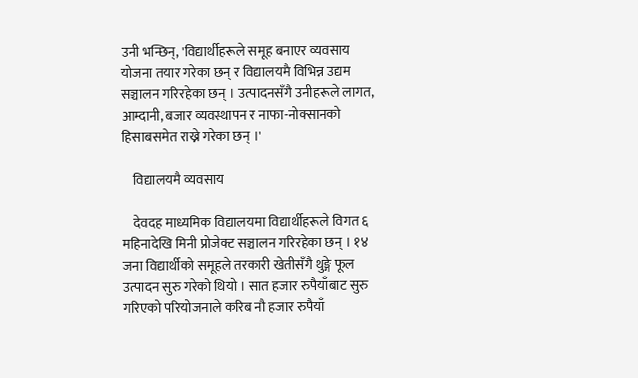उनी भन्छिन्, 'विद्यार्थीहरूले समूह बनाएर व्यवसाय योजना तयार गरेका छन् र विद्यालयमै विभिन्न उद्यम सञ्चालन गरिरहेका छन् । उत्पादनसँगै उनीहरूले लागत, आम्दानी, बजार व्यवस्थापन र नाफा-नोक्सानको हिसाबसमेत राख्ने गरेका छन् ।'

    विद्यालयमै व्यवसाय

    देवदह माध्यमिक विद्यालयमा विद्यार्थीहरूले विगत ६ महिनादेखि मिनी प्रोजेक्ट सञ्चालन गरिरहेका छन् । १४ जना विद्यार्थीको समूहले तरकारी खेतीसँगै थुङ्गे फूल उत्पादन सुरु गरेको थियो । सात हजार रुपैयाँबाट सुरु गरिएको परियोजनाले करिब नौ हजार रुपैयाँ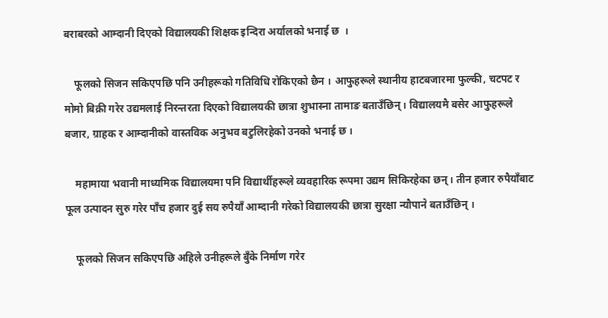बराबरको आम्दानी दिएको विद्यालयकी शिक्षक इन्दिरा अर्यालको भनाई छ  ।

    फूलको सिजन सकिएपछि पनि उनीहरूको गतिविधि रोकिएको छैन । आफुहरूले स्थानीय हाटबजारमा फुल्की, चटपट र मोमो बिक्री गरेर उद्यमलाई निरन्तरता दिएको विद्यालयकी छात्रा शुभास्ना तामाङ बताउँछिन् । विद्यालयमै बसेर आफुहरूले बजार, ग्राहक र आम्दानीको वास्तविक अनुभव बटुलिरहेको उनको भनाई छ ।

    महामाया भवानी माध्यमिक विद्यालयमा पनि विद्यार्थीहरूले व्यवहारिक रूपमा उद्यम सिकिरहेका छन् । तीन हजार रुपैयाँबाट फूल उत्पादन सुरु गरेर पाँच हजार दुई सय रुपैयाँ आम्दानी गरेको विद्यालयकी छात्रा सुरक्षा न्यौपाने बताउँछिन् ।

    फूलको सिजन सकिएपछि अहिले उनीहरूले बुँके निर्माण गरेर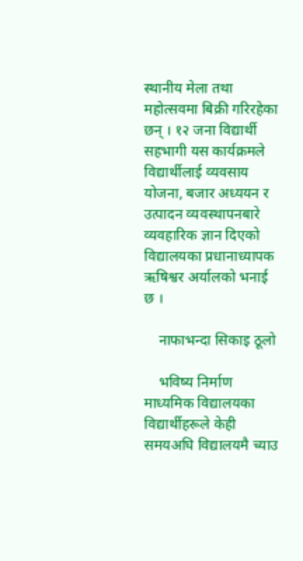स्थानीय मेला तथा महोत्सवमा बिक्री गरिरहेका छन् । १२ जना विद्यार्थी सहभागी यस कार्यक्रमले विद्यार्थीलाई व्यवसाय योजना, बजार अध्ययन र उत्पादन व्यवस्थापनबारे व्यवहारिक ज्ञान दिएको विद्यालयका प्रधानाध्यापक ऋषिश्वर अर्यालको भनाई छ ।

    नाफाभन्दा सिकाइ ठूलो

    भविष्य निर्माण माध्यमिक विद्यालयका विद्यार्थीहरूले केही समयअघि विद्यालयमै च्याउ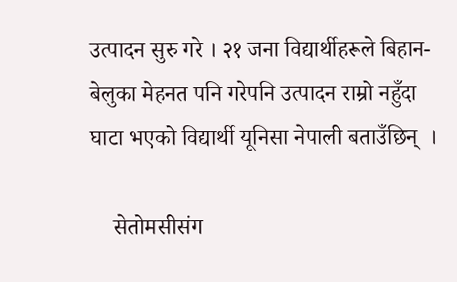उत्पादन सुरु गरे । २१ जना विद्यार्थीहरूले बिहान-बेलुका मेहनत पनि गरेपनि उत्पादन राम्रो नहुँदा घाटा भएको विद्यार्थी यूनिसा नेपाली बताउँछिन्  ।

    सेतोमसीसंग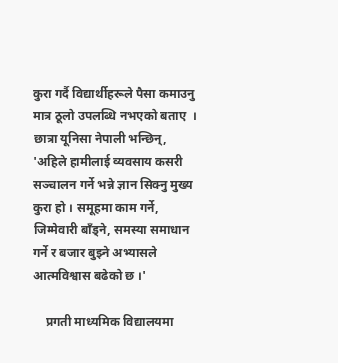कुरा गर्दै विद्यार्थीहरूले पैसा कमाउनु मात्र ठूलो उपलब्धि नभएको बताए  । छात्रा यूनिसा नेपाली भन्छिन्,  'अहिले हामीलाई व्यवसाय कसरी सञ्चालन गर्ने भन्ने ज्ञान सिक्नु मुख्य कुरा हो । समूहमा काम गर्ने, जिम्मेवारी बाँड्ने, समस्या समाधान गर्ने र बजार बुझ्ने अभ्यासले आत्मविश्वास बढेको छ ।'

    प्रगती माध्यमिक विद्यालयमा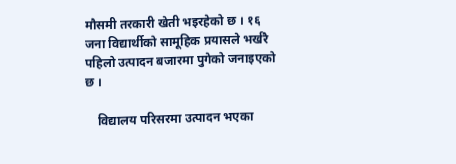मौसमी तरकारी खेती भइरहेको छ । १६ जना विद्यार्थीको सामूहिक प्रयासले भर्खरै पहिलो उत्पादन बजारमा पुगेको जनाइएको छ ।

    विद्यालय परिसरमा उत्पादन भएका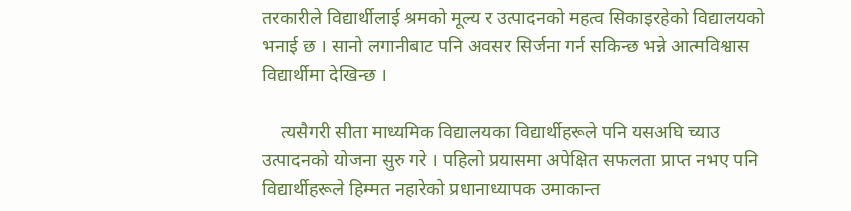तरकारीले विद्यार्थीलाई श्रमको मूल्य र उत्पादनको महत्व सिकाइरहेको विद्यालयको भनाई छ । सानो लगानीबाट पनि अवसर सिर्जना गर्न सकिन्छ भन्ने आत्मविश्वास विद्यार्थीमा देखिन्छ ।

    त्यसैगरी सीता माध्यमिक विद्यालयका विद्यार्थीहरूले पनि यसअघि च्याउ उत्पादनको योजना सुरु गरे । पहिलो प्रयासमा अपेक्षित सफलता प्राप्त नभए पनि विद्यार्थीहरूले हिम्मत नहारेको प्रधानाध्यापक उमाकान्त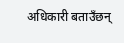अधिकारी बताउँछन्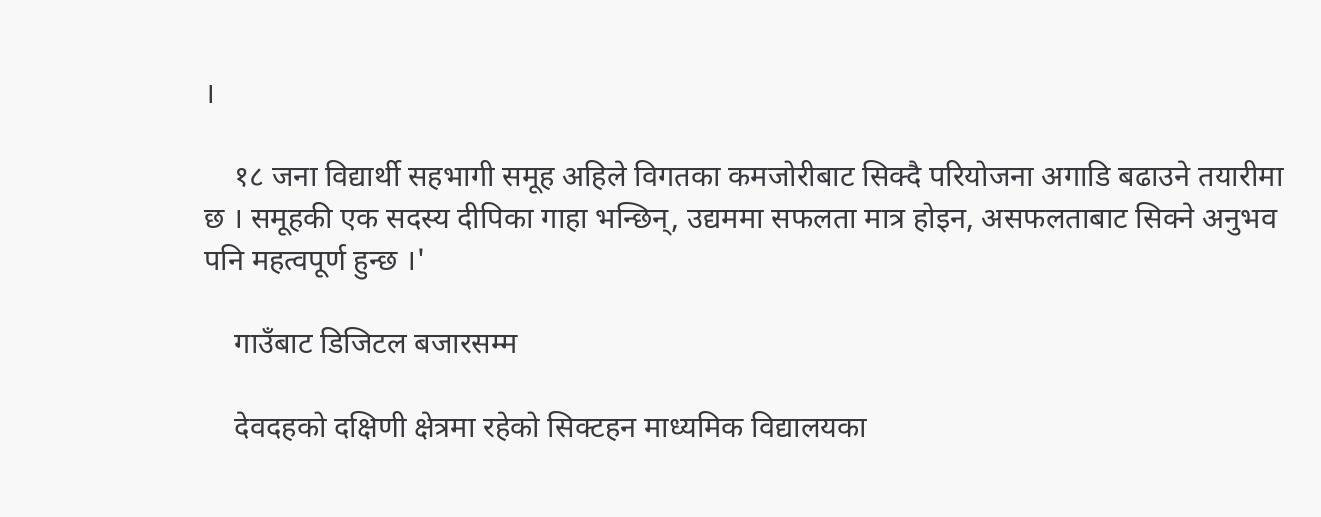।

    १८ जना विद्यार्थी सहभागी समूह अहिले विगतका कमजोरीबाट सिक्दै परियोजना अगाडि बढाउने तयारीमा छ । समूहकी एक सदस्य दीपिका गाहा भन्छिन्, उद्यममा सफलता मात्र होइन, असफलताबाट सिक्ने अनुभव पनि महत्वपूर्ण हुन्छ ।'

    गाउँबाट डिजिटल बजारसम्म

    देवदहको दक्षिणी क्षेत्रमा रहेको सिक्टहन माध्यमिक विद्यालयका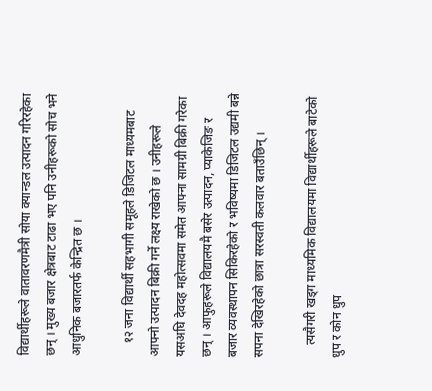विद्यार्थीहरूले वातावरणमैत्री सोया क्यान्डल उत्पादन गरिरहेका छन् । मुख्य बजार क्षेत्रबाट टाढा भए पनि उनीहरूको सोच भने आधुनिक बजारतर्फ केन्द्रित छ ।

    १२ जना विद्यार्थी सहभागी समूहले डिजिटल माध्यमबाट आफ्नो उत्पादन बिक्री गर्ने लक्ष्य राखेको छ । उनीहरूले यसअघि देवदह महोत्सवमा समेत आफ्ना सामग्री बिक्री गरेका छन् । आफुहरूले विद्यालयमै बसेर उत्पादन, प्याकेजिङ र बजार व्यवस्थापन सिकिरहेको र भविष्यमा डिजिटल उद्यमी बन्ने सपना देखिरहेको छात्रा सरस्वती कलवार बताउँछिन् ।

    त्यसैगरी खड्ग माध्यमिक विद्यालयमा विद्यार्थीहरूले बाटेको धुप र कोन धुप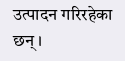उत्पादन गरिरहेका छन् ।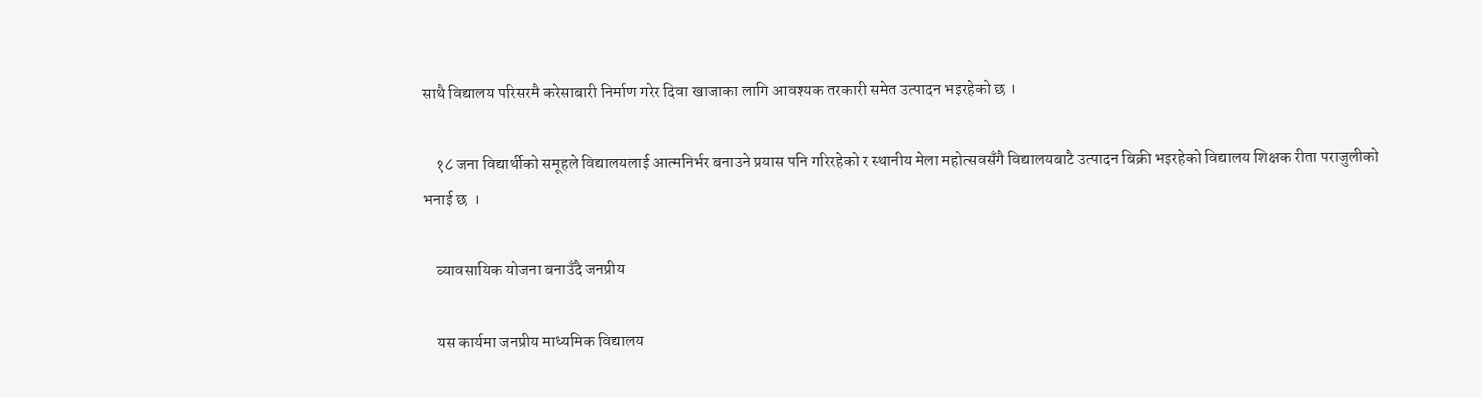साथै विद्यालय परिसरमै करेसाबारी निर्माण गरेर दिवा खाजाका लागि आवश्यक तरकारी समेत उत्पादन भइरहेको छ ।

    १८ जना विद्यार्थीको समूहले विद्यालयलाई आत्मनिर्भर बनाउने प्रयास पनि गरिरहेको र स्थानीय मेला महोत्सवसँगै विद्यालयबाटै उत्पादन बिक्री भइरहेको विद्यालय शिक्षक रीता पराजुलीको भनाई छ  ।

    व्यावसायिक योजना बनाउँदै जनप्रीय

    यस कार्यमा जनप्रीय माध्यमिक विद्यालय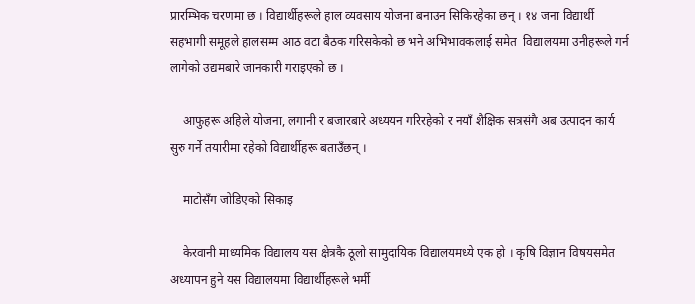प्रारम्भिक चरणमा छ । विद्यार्थीहरूले हाल व्यवसाय योजना बनाउन सिकिरहेका छन् । १४ जना विद्यार्थी सहभागी समूहले हालसम्म आठ वटा बैठक गरिसकेको छ भने अभिभावकलाई समेत  विद्यालयमा उनीहरूले गर्न लागेको उद्यमबारे जानकारी गराइएको छ ।

    आफुहरू अहिले योजना, लगानी र बजारबारे अध्ययन गरिरहेको र नयाँ शैक्षिक सत्रसंगै अब उत्पादन कार्य सुरु गर्ने तयारीमा रहेको विद्यार्थीहरू बताउँछन् ।

    माटोसँग जोडिएको सिकाइ

    केरवानी माध्यमिक विद्यालय यस क्षेत्रकै ठूलो सामुदायिक विद्यालयमध्ये एक हो । कृषि विज्ञान विषयसमेत अध्यापन हुने यस विद्यालयमा विद्यार्थीहरूले भर्मी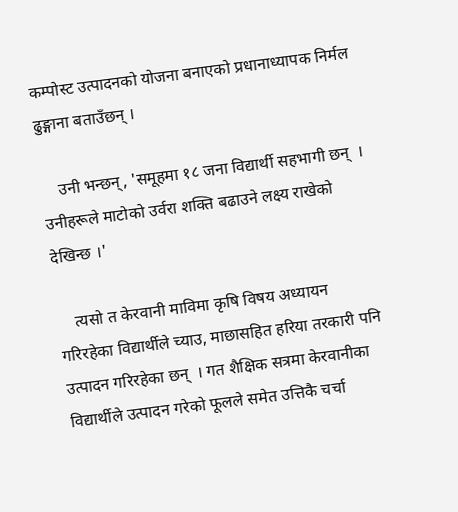कम्पोस्ट उत्पादनको योजना बनाएको प्रधानाध्यापक निर्मल ढुङ्गाना बताउँछन् ।

    उनी भन्छन्, 'समूहमा १८ जना विद्यार्थी सहभागी छन्  । उनीहरूले माटोको उर्वरा शक्ति बढाउने लक्ष्य राखेको देखिन्छ ।'

    त्यसो त केरवानी माविमा कृषि विषय अध्यायन गरिरहेका विद्यार्थीले च्याउ, माछासहित हरिया तरकारी पनि उत्पादन गरिरहेका छन्  । गत शैक्षिक सत्रमा केरवानीका विद्यार्थीले उत्पादन गरेको फूलले समेत उत्तिकै चर्चा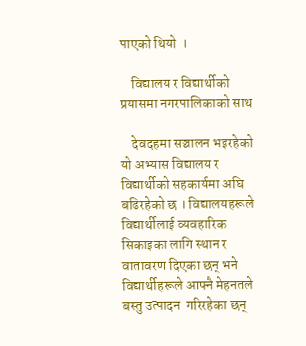पाएको थियो  ।

    विद्यालय र विद्यार्थीको प्रयासमा नगरपालिकाको साथ

    देवदहमा सञ्चालन भइरहेको यो अभ्यास विद्यालय र विद्यार्थीको सहकार्यमा अघि बढिरहेको छ । विद्यालयहरूले विद्यार्थीलाई व्यवहारिक सिकाइका लागि स्थान र वातावरण दिएका छन् भने विद्यार्थीहरूले आफ्नै मेहनतले बस्तु उत्पादन  गरिरहेका छन्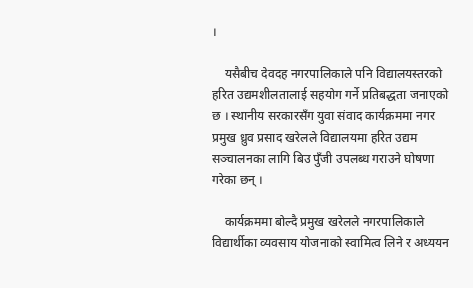।

    यसैबीच देवदह नगरपालिकाले पनि विद्यालयस्तरको हरित उद्यमशीलतालाई सहयोग गर्ने प्रतिबद्धता जनाएको छ । स्थानीय सरकारसँग युवा संवाद कार्यक्रममा नगर प्रमुख ध्रुव प्रसाद खरेलले विद्यालयमा हरित उद्यम सञ्चालनका लागि बिउ पुँजी उपलब्ध गराउने घोषणा गरेका छन् ।

    कार्यक्रममा बोल्दै प्रमुख खरेलले नगरपालिकाले विद्यार्थीका व्यवसाय योजनाको स्वामित्व लिने र अध्ययन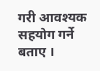गरी आवश्यक सहयोग गर्ने बताए ।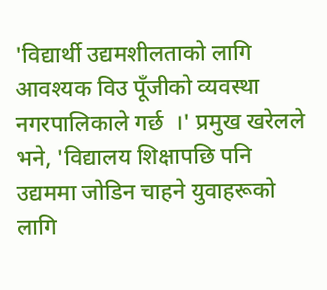'विद्यार्थी उद्यमशीलताको लागि आवश्यक विउ पूँजीको व्यवस्था नगरपालिकाले गर्छ  ।' प्रमुख खरेलले भने, 'विद्यालय शिक्षापछि पनि उद्यममा जोडिन चाहने युवाहरूको लागि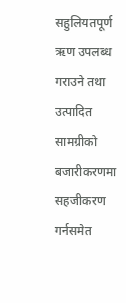सहुलियतपूर्ण ऋण उपलब्ध गराउने तथा उत्पादित सामग्रीको बजारीकरणमा सहजीकरण गर्नसमेत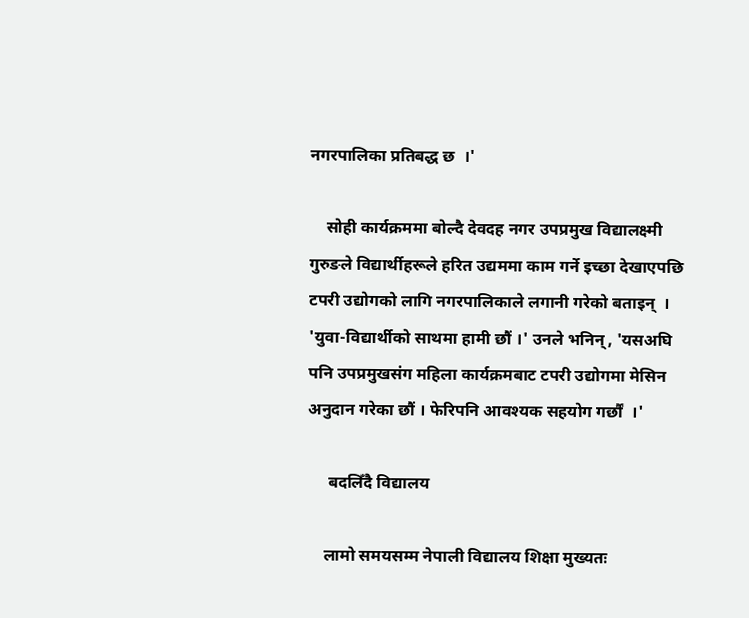नगरपालिका प्रतिबद्ध छ  ।'

    सोही कार्यक्रममा बोल्दै देवदह नगर उपप्रमुख विद्यालक्ष्मी गुरुङले विद्यार्थीहरूले हरित उद्यममा काम गर्ने इच्छा देखाएपछि टपरी उद्योगको लागि नगरपालिकाले लगानी गरेको बताइन्  । 'युवा-विद्यार्थीको साथमा हामी छौं ।' उनले भनिन्, 'यसअघि पनि उपप्रमुखसंग महिला कार्यक्रमबाट टपरी उद्योगमा मेसिन अनुदान गरेका छौं । फेरिपनि आवश्यक सहयोग गर्छौं  ।'

     बदलिँदै विद्यालय

    लामो समयसम्म नेपाली विद्यालय शिक्षा मुख्यतः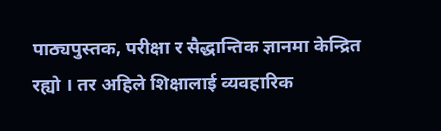पाठ्यपुस्तक, परीक्षा र सैद्धान्तिक ज्ञानमा केन्द्रित रह्यो । तर अहिले शिक्षालाई व्यवहारिक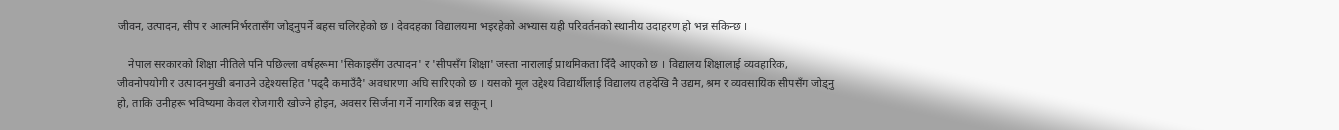जीवन, उत्पादन, सीप र आत्मनिर्भरतासँग जोड्नुपर्ने बहस चलिरहेको छ । देवदहका विद्यालयमा भइरहेको अभ्यास यही परिवर्तनको स्थानीय उदाहरण हो भन्न सकिन्छ ।

    नेपाल सरकारको शिक्षा नीतिले पनि पछिल्ला वर्षहरूमा 'सिकाइसँग उत्पादन' र 'सीपसँग शिक्षा' जस्ता नारालाई प्राथमिकता दिँदै आएको छ । विद्यालय शिक्षालाई व्यवहारिक, जीवनोपयोगी र उत्पादनमुखी बनाउने उद्देश्यसहित 'पढ्दै कमाउँदै' अवधारणा अघि सारिएको छ । यसको मूल उद्देश्य विद्यार्थीलाई विद्यालय तहदेखि नै उद्यम, श्रम र व्यवसायिक सीपसँग जोड्नु हो, ताकि उनीहरू भविष्यमा केवल रोजगारी खोज्ने होइन, अवसर सिर्जना गर्ने नागरिक बन्न सकून् ।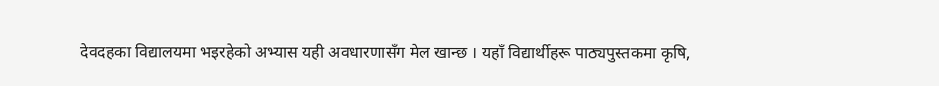देवदहका विद्यालयमा भइरहेको अभ्यास यही अवधारणासँग मेल खान्छ । यहाँ विद्यार्थीहरू पाठ्यपुस्तकमा कृषि,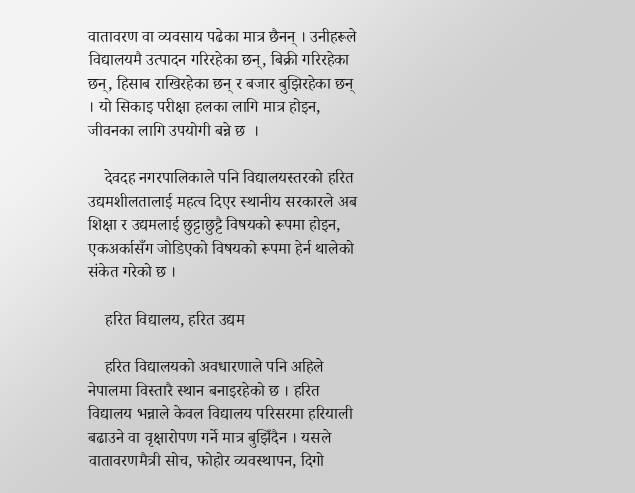वातावरण वा व्यवसाय पढेका मात्र छैनन् । उनीहरूले विद्यालयमै उत्पादन गरिरहेका छन्, बिक्री गरिरहेका छन्, हिसाब राखिरहेका छन् र बजार बुझिरहेका छन् । यो सिकाइ परीक्षा हलका लागि मात्र होइन, जीवनका लागि उपयोगी बन्ने छ  ।

    देवदह नगरपालिकाले पनि विद्यालयस्तरको हरित उद्यमशीलतालाई महत्व दिएर स्थानीय सरकारले अब शिक्षा र उद्यमलाई छुट्टाछुट्टै विषयको रूपमा होइन, एकअर्कासँग जोडिएको विषयको रूपमा हेर्न थालेको संकेत गरेको छ ।

    हरित विद्यालय, हरित उद्यम

    हरित विद्यालयको अवधारणाले पनि अहिले नेपालमा विस्तारै स्थान बनाइरहेको छ । हरित विद्यालय भन्नाले केवल विद्यालय परिसरमा हरियाली बढाउने वा वृक्षारोपण गर्ने मात्र बुझिँदैन । यसले वातावरणमैत्री सोच, फोहोर व्यवस्थापन, दिगो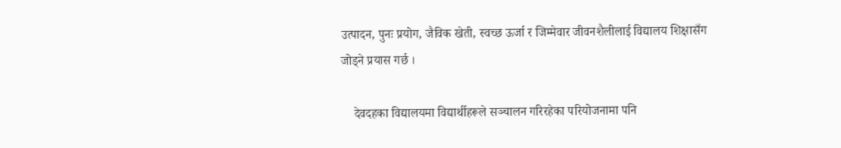उत्पादन, पुनः प्रयोग, जैविक खेती, स्वच्छ ऊर्जा र जिम्मेवार जीवनशैलीलाई विद्यालय शिक्षासँग जोड्ने प्रयास गर्छ ।

    देवदहका विद्यालयमा विद्यार्थीहरूले सञ्चालन गरिरहेका परियोजनामा पनि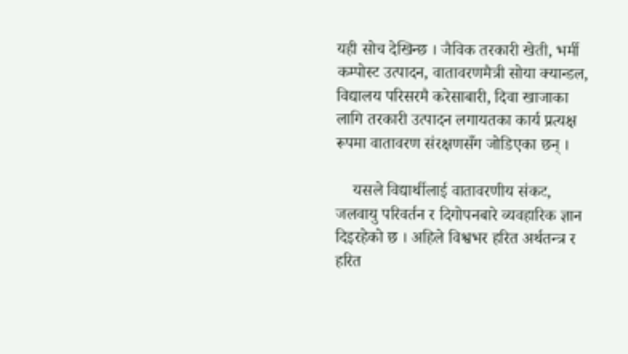यही सोच देखिन्छ । जैविक तरकारी खेती, भर्मी कम्पोस्ट उत्पादन, वातावरणमैत्री सोया क्यान्डल, विद्यालय परिसरमै करेसाबारी, दिवा खाजाका लागि तरकारी उत्पादन लगायतका कार्य प्रत्यक्ष रूपमा वातावरण संरक्षणसँग जोडिएका छन् ।

    यसले विद्यार्थीलाई वातावरणीय संकट, जलवायु परिवर्तन र दिगोपनबारे व्यवहारिक ज्ञान दिइरहेको छ । अहिले विश्वभर हरित अर्थतन्त्र र हरित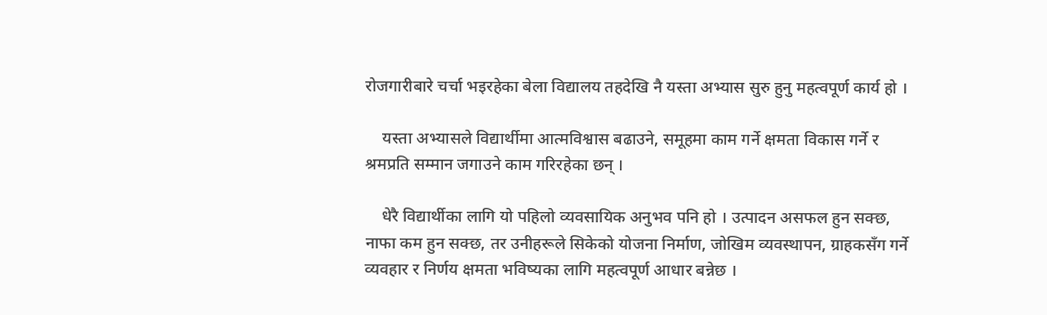रोजगारीबारे चर्चा भइरहेका बेला विद्यालय तहदेखि नै यस्ता अभ्यास सुरु हुनु महत्वपूर्ण कार्य हो ।

    यस्ता अभ्यासले विद्यार्थीमा आत्मविश्वास बढाउने, समूहमा काम गर्ने क्षमता विकास गर्ने र श्रमप्रति सम्मान जगाउने काम गरिरहेका छन् ।

    धेरै विद्यार्थीका लागि यो पहिलो व्यवसायिक अनुभव पनि हो । उत्पादन असफल हुन सक्छ, नाफा कम हुन सक्छ, तर उनीहरूले सिकेको योजना निर्माण, जोखिम व्यवस्थापन, ग्राहकसँग गर्ने व्यवहार र निर्णय क्षमता भविष्यका लागि महत्वपूर्ण आधार बन्नेछ ।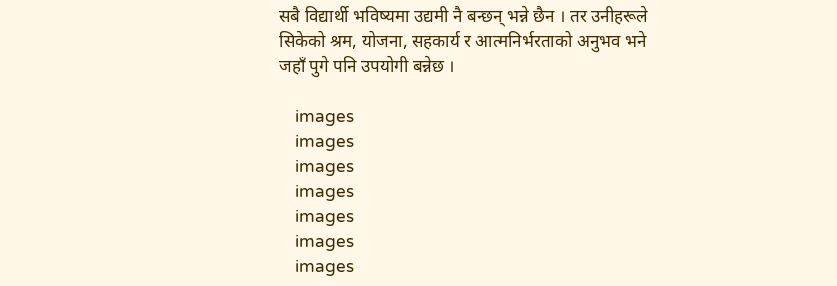सबै विद्यार्थी भविष्यमा उद्यमी नै बन्छन् भन्ने छैन । तर उनीहरूले सिकेको श्रम, योजना, सहकार्य र आत्मनिर्भरताको अनुभव भने जहाँ पुगे पनि उपयोगी बन्नेछ ।

    images
    images
    images
    images
    images
    images
    images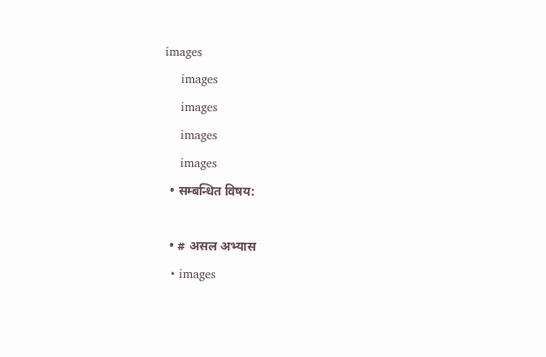images
    images
    images
    images
    images
  • सम्बन्धित विषय:

  • # असल अभ्यास
  • images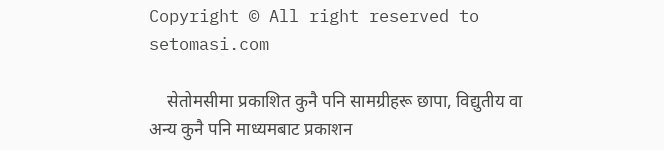Copyright © All right reserved to setomasi.com

    सेतोमसीमा प्रकाशित कुनै पनि सामग्रीहरू छापा, विद्युतीय वा अन्य कुनै पनि माध्यमबाट प्रकाशन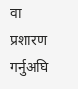वा प्रशारण गर्नुअघि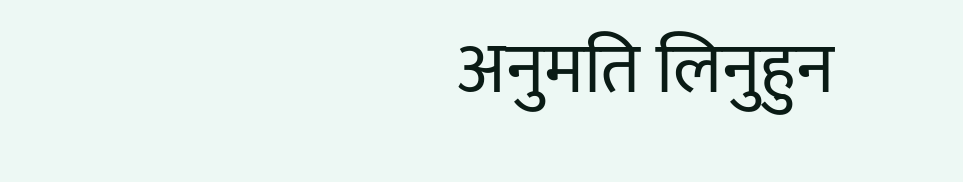अनुमति लिनुहुन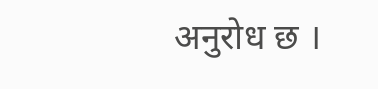अनुरोध छ ।